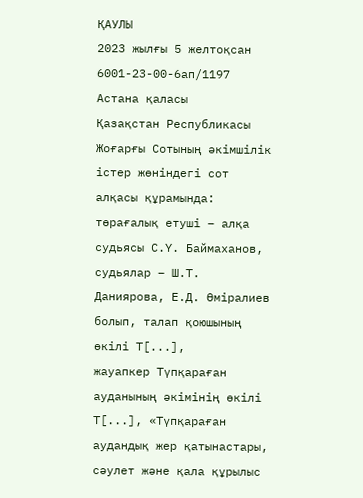ҚАУЛЫ
2023 жылғы 5 желтоқсан 6001-23-00-6ап/1197 Астана қаласы
Қазақстан Республикасы Жоғарғы Сотының әкімшілік істер жөніндегі сот алқасы құрамында:
төрағалық етуші – алқа судьясы С.Ү. Баймаханов, судьялар – Ш.Т. Даниярова, Е.Д. Өміралиев болып, талап қоюшының өкілі Т[...],
жауапкер Түпқараған ауданының әкімінің өкілі Т[...], «Түпқараған аудандық жер қатынастары, сәулет және қала құрылыс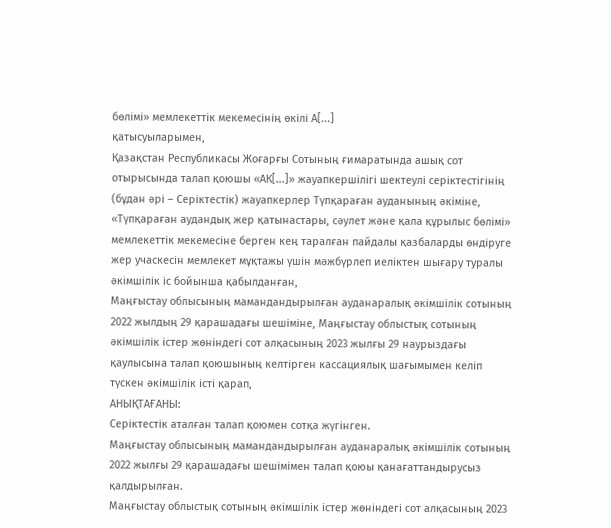бөлімі» мемлекеттік мекемесінің өкілі А[...]
қатысуыларымен,
Қазақстан Республикасы Жоғарғы Сотының ғимаратында ашық сот отырысында талап қоюшы «АК[...]» жауапкершілігі шектеулі серіктестігінің (бұдан әрі – Серіктестік) жауапкерлер Түпқараған ауданының әкіміне, «Түпқараған аудандық жер қатынастары, сәулет және қала құрылыс бөлімі» мемлекеттік мекемесіне берген кең таралған пайдалы қазбаларды өндіруге жер учаскесін мемлекет мұқтажы үшін мәжбүрлеп иеліктен шығару туралы әкімшілік іс бойынша қабылданған,
Маңғыстау облысының мамандандырылған ауданаралық әкімшілік сотының 2022 жылдың 29 қарашадағы шешіміне, Маңғыстау облыстық сотының әкімшілік істер жөніндегі сот алқасының 2023 жылғы 29 наурыздағы қаулысына талап қоюшының келтірген кассациялық шағымымен келіп түскен әкімшілік істі қарап,
АНЫҚТАҒАНЫ:
Серіктестік аталған талап қоюмен сотқа жүгінген.
Маңғыстау облысының мамандандырылған ауданаралық әкімшілік сотының 2022 жылғы 29 қарашадағы шешімімен талап қоюы қанағаттандырусыз қалдырылған.
Маңғыстау облыстық сотының әкімшілік істер жөніндегі сот алқасының 2023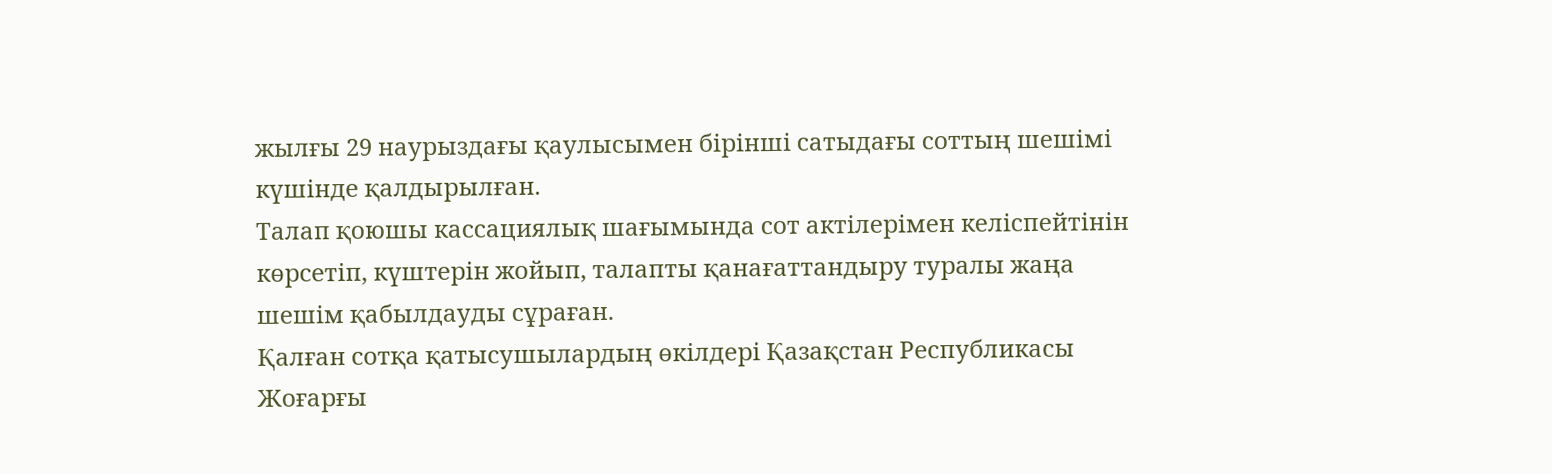жылғы 29 наурыздағы қаулысымен бірінші сатыдағы соттың шешімі күшінде қалдырылған.
Талап қоюшы кассациялық шағымында сот актілерімен келіспейтінін көрсетіп, күштерін жойып, талапты қанағаттандыру туралы жаңа шешім қабылдауды сұраған.
Қалған сотқа қатысушылардың өкілдері Қазақстан Республикасы Жоғарғы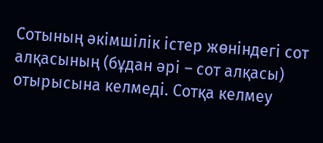Сотының әкімшілік істер жөніндегі сот алқасының (бұдан әрі – сот алқасы) отырысына келмеді. Сотқа келмеу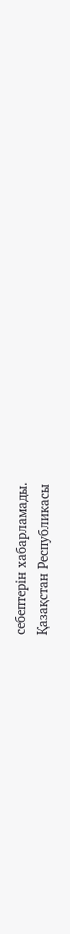себептерін хабарламады.
Қазақстан Республикасы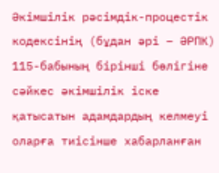Әкімшілік рәсімдік-процестік кодексінің (бұдан әрі – ӘРПК) 115-бабының бірінші бөлігіне сәйкес әкімшілік іске қатысатын адамдардың келмеуі оларға тиісінше хабарланған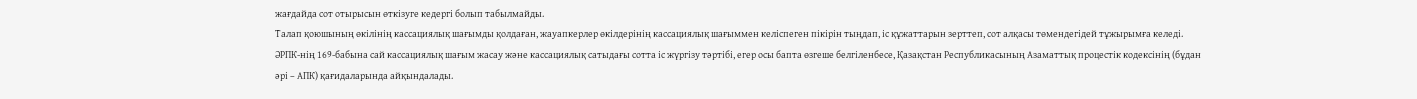жағдайда сот отырысын өткізуге кедергі болып табылмайды.
Талап қоюшының өкілінің кассациялық шағымды қолдаған, жауапкерлер өкілдерінің кассациялық шағыммен келіспеген пікірін тыңдап, іс құжаттарын зерттеп, сот алқасы төмендегідей тұжырымға келеді. ӘРПК-нің 169-бабына сай кассациялық шағым жасау және кассациялық сатыдағы сотта іс жүргізу тәртібі, егер осы бапта өзгеше белгіленбесе, Қазақстан Республикасының Азаматтық процестік кодексінің (бұдан әрі – АПК) қағидаларында айқындалады.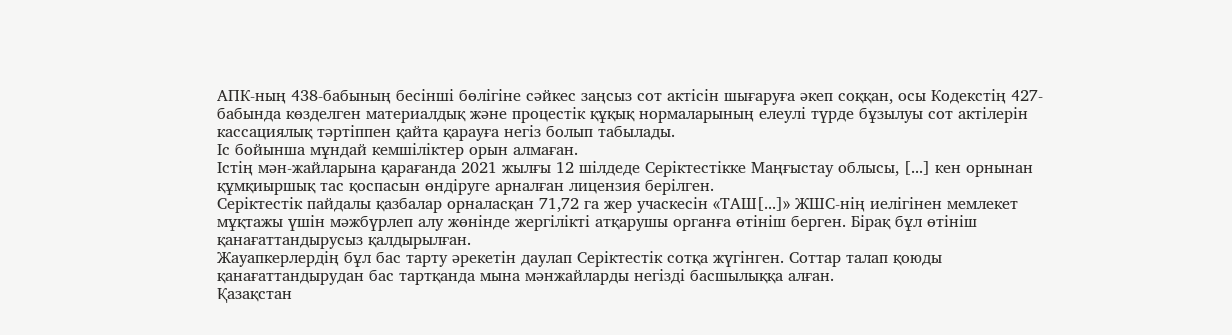АПК-ның 438-бабының бесінші бөлігіне сәйкес заңсыз сот актiсiн шығаруға әкеп соққан, осы Кодекстің 427-бабында көзделген материалдық және процестік құқық нормаларының елеулi түрде бұзылуы сот актілерін кассациялық тәртіппен қайта қарауға негiз болып табылады.
Іс бойынша мұндай кемшіліктер орын алмаған.
Істің мән-жайларына қарағанда 2021 жылғы 12 шілдеде Серіктестікке Маңғыстау облысы, [...] кен орнынан құмқиыршық тас қоспасын өндіруге арналған лицензия берілген.
Серіктестік пайдалы қазбалар орналасқан 71,72 га жер учаскесін «ТАШ[...]» ЖШС-нің иелігінен мемлекет мұқтажы үшін мәжбүрлеп алу жөнінде жергілікті атқарушы органға өтініш берген. Бірақ бұл өтініш қанағаттандырусыз қалдырылған.
Жауапкерлердің бұл бас тарту әрекетін даулап Серіктестік сотқа жүгінген. Соттар талап қоюды қанағаттандырудан бас тартқанда мына мәнжайларды негізді басшылыққа алған.
Қазақстан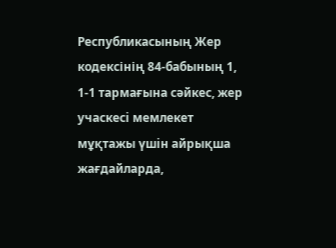Республикасының Жер кодексінің 84-бабының 1, 1-1 тармағына сәйкес, жер учаскесi мемлекет мұқтажы үшiн айрықша жағдайларда,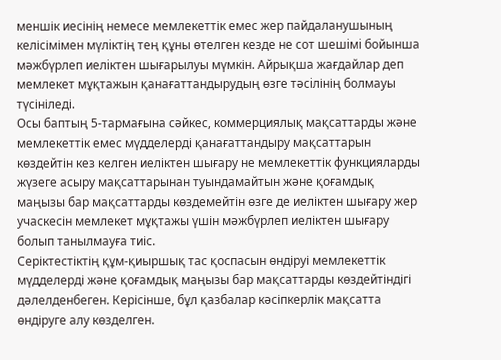меншік иесінің немесе мемлекеттік емес жер пайдаланушының келісімімен мүлiктің тең құны өтелген кезде не сот шешiмi бойынша мәжбүрлеп иелiктен шығарылуы мүмкін. Айрықша жағдайлар деп мемлекет мұқтажын қанағаттандырудың өзге тәсiлінің болмауы түсініледі.
Осы баптың 5-тармағына сәйкес, коммерциялық мақсаттарды және мемлекеттік емес мүдделерді қанағаттандыру мақсаттарын көздейтін кез келген иеліктен шығару не мемлекеттік функцияларды жүзеге асыру мақсаттарынан туындамайтын және қоғамдық маңызы бар мақсаттарды көздемейтін өзге де иеліктен шығару жер учаскесін мемлекет мұқтажы үшін мәжбүрлеп иеліктен шығару болып танылмауға тиіс.
Серіктестіктің құм-қиыршық тас қоспасын өндіруі мемлекеттік мүдделерді және қоғамдық маңызы бар мақсаттарды көздейтіндігі дәлелденбеген. Керісінше, бұл қазбалар кәсіпкерлік мақсатта өндіруге алу көзделген.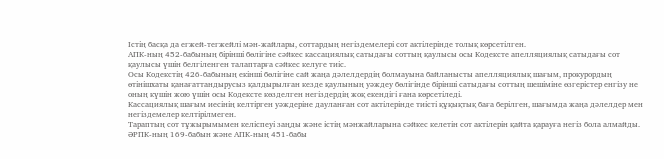Істің басқа да егжей-тегжейлі мән-жайлары, соттардың негіздемелері сот актілерінде толық көрсетілген.
АПК-ның 452-бабының бірінші бөлігіне сәйкес кассациялық сатыдағы соттың қаулысы осы Кодексте апелляциялық сатыдағы сот қаулысы үшiн белгiленген талаптарға сәйкес келуге тиiс.
Осы Кодекстің 426-бабының екінші бөлігіне сай жаңа дәлелдердің болмауына байланысты апелляциялық шағым, прокурордың өтінішхаты қанағаттандырусыз қалдырылған кезде қаулының уәждеу бөлігінде бірінші сатыдағы соттың шешіміне өзгерістер енгізу не оның күшін жою үшін осы Кодексте көзделген негіздердің жоқ екендігі ғана көрсетіледі.
Кассациялық шағым иесінің келтірген уәждеріне дауланған сот актілерінде тиісті құқықтық баға берілген, шағымда жаңа дәлелдер мен негіздемелер келтірілмеген.
Тараптың сот тұжырымымен келіспеуі заңды және істің мәнжайларына сәйкес келетін сот актілерін қайта қарауға негіз бола алмайды. ӘРПК-ның 169-бабын және АПК-ның 451-бабы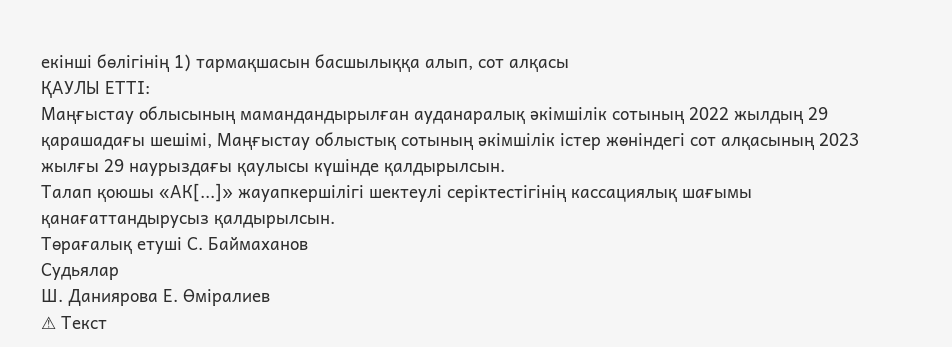екінші бөлігінің 1) тармақшасын басшылыққа алып, сот алқасы
ҚАУЛЫ ЕТТІ:
Маңғыстау облысының мамандандырылған ауданаралық әкімшілік сотының 2022 жылдың 29 қарашадағы шешімі, Маңғыстау облыстық сотының әкімшілік істер жөніндегі сот алқасының 2023 жылғы 29 наурыздағы қаулысы күшінде қалдырылсын.
Талап қоюшы «АК[...]» жауапкершілігі шектеулі серіктестігінің кассациялық шағымы қанағаттандырусыз қалдырылсын.
Төрағалық етуші С. Баймаханов
Судьялар
Ш. Даниярова Е. Өміралиев
⚠ Текст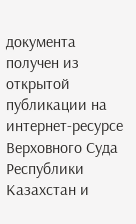документа получен из открытой публикации на интернет-ресурсе Верховного Суда Республики Казахстан и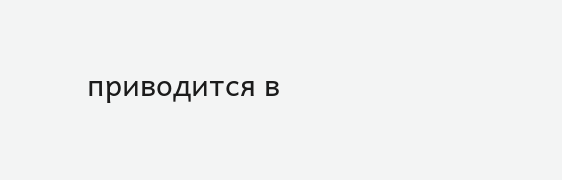приводится в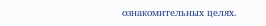ознакомительных целях.